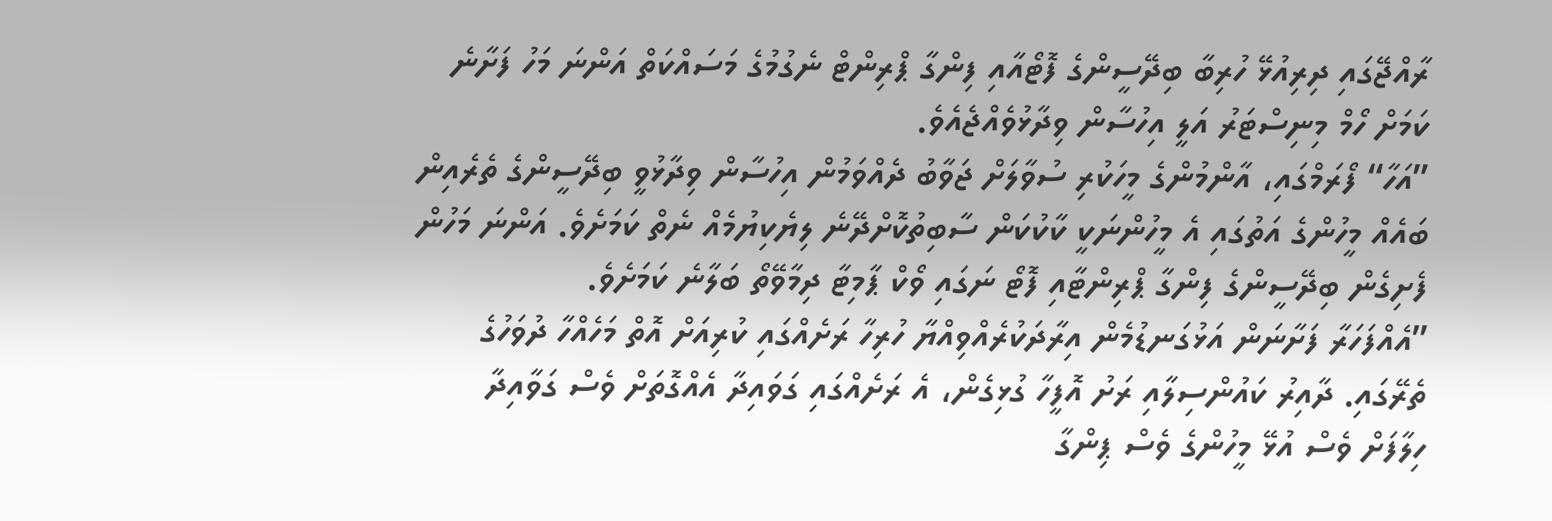ރާއްޖޭގައި ދިރިއުޅޭ ހުރިބާ ބިދޭސީންގެ ފޮޓޯއާއި ފިންގާ ޕްރިންޓް ނެގުމުގެ މަސައްކަތް އަންނަ މަހު ފަށާނެ ކަމަށް ހޯމް މިނިސްޓަރު އަލީ އިހުސާން ވިދާޅުވެއްޖެއެވެ.
”އަހާ“ ފޯރަމްގައި، އާންމުންގެ މީހަކުރި ސުވާލަށް ޖަވާބު ދެއްވަމުން އިހުސާން ވިދާޅުވީ ބިދޭސީންގެ ތެރެއިން ބައެއް މީހުންގެ އަތުގައި އެ މީހުންނަކީ ކާކުކަން ސާބިތުކޮށްދޭނެ ލިޔެކިޔުމެއް ނެތް ކަމަށެވެ. އަންނަ މަހުން ފެށިގެން ބިދޭސީންގެ ފިންގާ ޕްރިންޓާއި ފޮޓޯ ނަގައި ވޯކް ޕާމިޓާ ދިމާވޭތޯ ބަލާނެ ކަމަށެވެ.
”އެއްފަހަރާ ފަށާނަން އަޅުގަނޑުމެން އިރާދަކުރެއްވިއްޔާ ހުރިހާ ރަށެއްގައި ކުރިއަށް އޮތް މަހެއްހާ ދުވަހުގެ ތެރޭގައި. ދާއިރު ކައުންސިލާއި ރަށު އޮފީހާ ގުޅިގެން، އެ ރަށެއްގައި ގަވައިދާ އެއްގޮތަށް ވެސް ގަވާއިދާ ހިލާފަށް ވެސް އުޅޭ މީހުންގެ ވެސް ޕިންގާ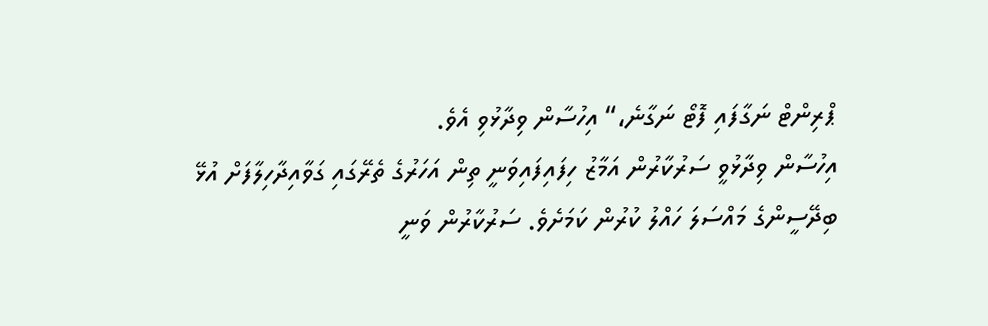ޕްރިންޓް ނަގާފައި ފޮޓޯ ނަގާނެ،“ އިހުސާން ވިދާޅުވި އެވެ.
އިހުސާން ވިދާޅުވީ ސަރުކާރުން އަމާޒު ހިފައިފައިވަނީ ތިން އަހަރުގެ ތެރޭގައި ގަވާއިދާހިލާފަށް އުޅޭ ބިދޭސީންގެ މައްސަލަ ހައްލު ކުރުން ކަމަށެވެ. ސަރުކާރުން ވަނީ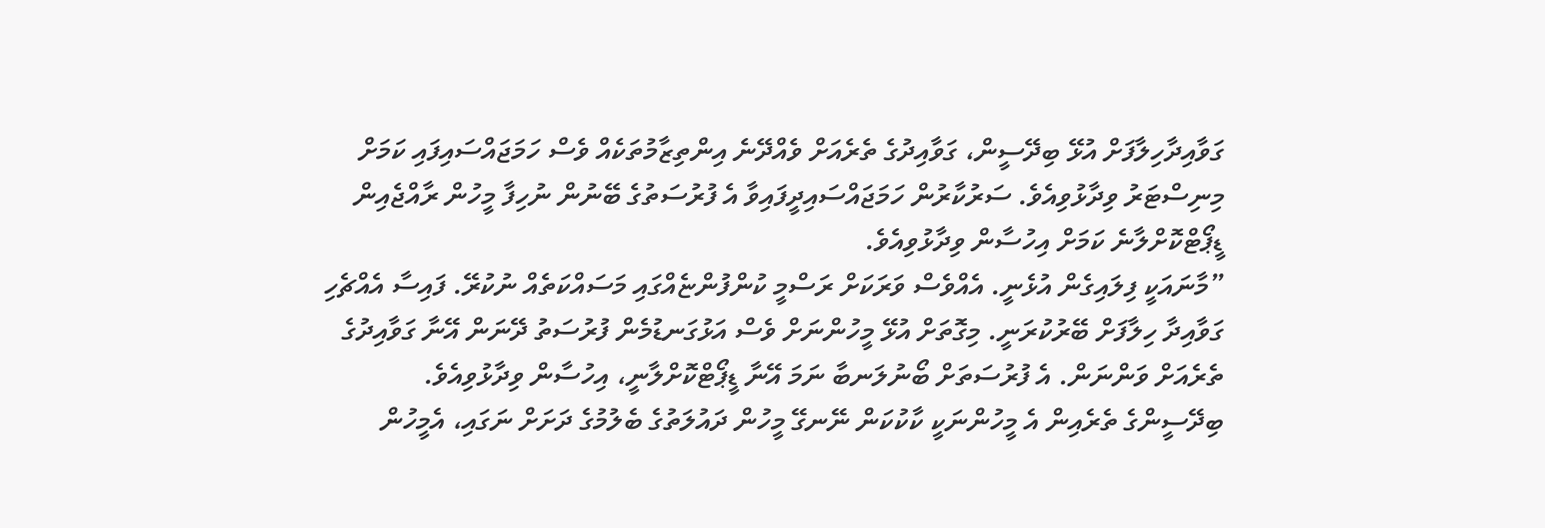ގަވާއިދާހިލާފަށް އުޅޭ ބިދޭސީން، ގަވާއިދުގެ ތެރެއަށް ވެއްދޭނެ އިންތިޒާމުތަކެއް ވެސް ހަމަޖައްސައިފައި ކަމަށް މިނިސްޓަރު ވިދާޅުވިއެވެ. ސަރުކާރުން ހަމަޖައްސައިދީފައިވާ އެ ފުރުސަތުގެ ބޭނުން ނުހިފާ މީހުން ރާއްޖެއިން ޑީޕޯޓްކޮށްލާނެ ކަމަށް އިހުސާން ވިދާޅުވިއެވެ.
”މާނައަކީ ފިލައިގެން އުޅެނީ. އެއްވެސް ވަރަކަށް ރަސްމީ ކުންފުންޏެއްގައި މަސައްކަތެއް ނުކުރޭ. ފައިސާ އެއްޗެހި ގަވާއިދާ ހިލާފަށް ބޭރުކުރަނީ. މިގޮތަށް އުޅޭ މީހުންނަށް ވެސް އަޅުގަނޑުމެން ފުރުސަތު ދޭނަން އޭނާ ގަވާއިދުގެ ތެރެއަށް ވަންނަން. އެ ފުރުސަތަށް ބޯނުލަނބާ ނަމަ އޭނާ ޑީޕޯޓްކޮށްލާނީ، އިހުސާން ވިދާޅުވިއެވެ.
ބިދޭސީންގެ ތެރެއިން އެ މީހުންނަކީ ކާކުކަން ނޭނގޭ މީހުން ދައުލަތުގެ ބެލުމުގެ ދަށަށް ނަގައި، އެމީހުން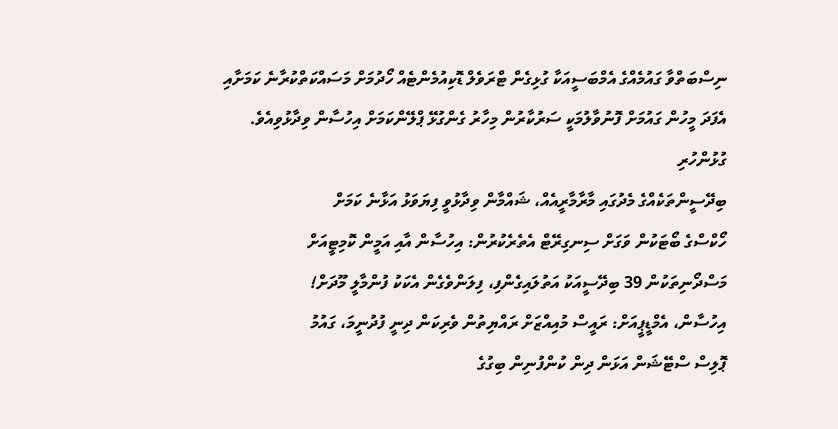ނިސްބަތްވާ ގައުމެއްގެ އެމްބަސީއަކާ ގުޅިގެން ޓްރަވެލް ޑޮކިއުމެންޓެއް ހޯދުމަށް މަސައްކަތްކުރާނެ ކަމަށާއި އެފަދަ މީހުން ގައުމަށް ފޮނުވާލުމަކީ ސަރުކާރުން މިހާރު ގެންގުޅޭ ޕްލޭންކަމަށް އިހުސާން ވިދާޅުވިއެވެ.
ގުޅުންހުރި
ބިދޭސީންތަކެއްގެ މެދުގައި މާރާމާރީއެއް، ޝައްމާން ވިދާޅުވީ ފިޔަވަޅު އަޅާނެ ކަމަށް
ހޯކްސްގެ ބޯޓަކުން ވަގަށް ސިނގިރޭޓް އެތެރެކުރުން: އިހުސާން އާއި އަމީން ކޮމިޓީއަށް
މަސްދޯނިތަކުން 39 ބިދޭސީއަކު އަތުލައިގެންފި، ފިލަންވެގެން އެކަކު ފުންމާލީ މޫދަށް!
އިހުސާން، އެމްޑީޕީއަށް: ރައީސް މުއިއްޒަށް ރައްޔިތުން ވެރިކަން ދިނީ ފުދުނީމަ، ގައުމު
ޕޮލިސް ސްޓޭޝަން އަޅަން ދިން ކުންފުނިން ބިގުގެ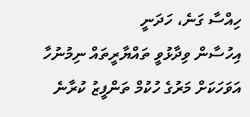ހިއްސާ ގަނެ، ހަދަނީ
އިހުސާން ވިދާޅުވީ ތައްޔާރީތައް ނިމުނުހާ އަވަހަކަށް މަރުގެ ހުކުމް ތަންފީޒު ކުރާނެ